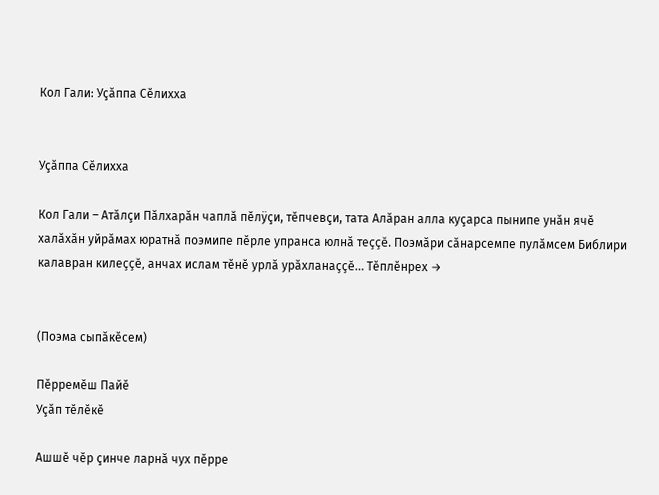Кол Гали: Уçăппа Сĕлихха


Уçăппа Сĕлихха

Кол Гали – Атăлçи Пăлхарăн чаплă пĕлÿçи, тĕпчевçи, тата Алăран алла куçарса пынипе унăн ячĕ халăхăн уйрăмах юратнă поэмипе пĕрле упранса юлнă теççĕ. Поэмăри сăнарсемпе пулăмсем Библири калавран килеççĕ, анчах ислам тĕнĕ урлă урăхланаççĕ… Тĕплĕнрех →


(Поэма сыпăкĕсем)

Пĕрремĕш Пайĕ
Уçăп тĕлĕкĕ

Ашшĕ чĕр çинче ларнă чух пĕрре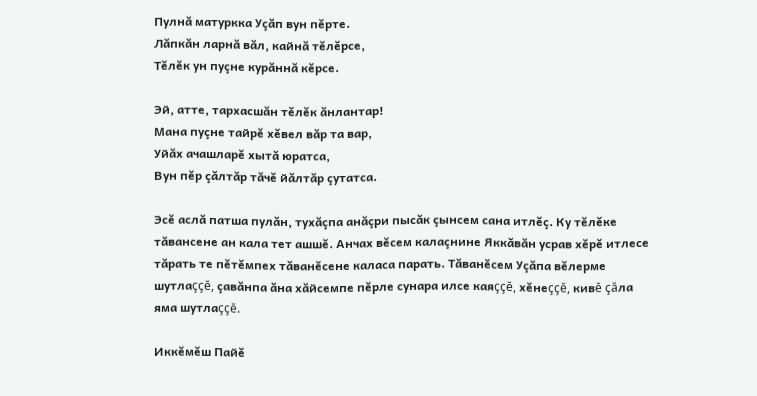Пулнă матуркка Уçăп вун пĕрте.
Лăпкăн ларнă вăл, кайнă тĕлĕрсе,
Тĕлĕк ун пуçне курăннă кĕрсе.

Эй, атте, тархасшăн тĕлĕк ăнлантар!
Мана пуçне тайрĕ хĕвел вăр та вар,
Уйăх ачашларĕ хытă юратса,
Вун пĕр çăлтăр тăчĕ йăлтăр çутатса.

Эсĕ аслă патша пулăн, тухăçпа анăçри пысăк çынсем сана итлĕç. Ку тĕлĕке тăвансене ан кала тет ашшĕ. Анчах вĕсем калаçнине Яккăвăн усрав хĕрĕ итлесе тăрать те пĕтĕмпех тăванĕсене каласа парать. Тăванĕсем Уçăпа вĕлерме шутлаççĕ, çавăнпа ăна хăйсемпе пĕрле сунара илсе каяççĕ, хĕнеççĕ, кивĕ çăла яма шутлаççĕ.

Иккĕмĕш Пайĕ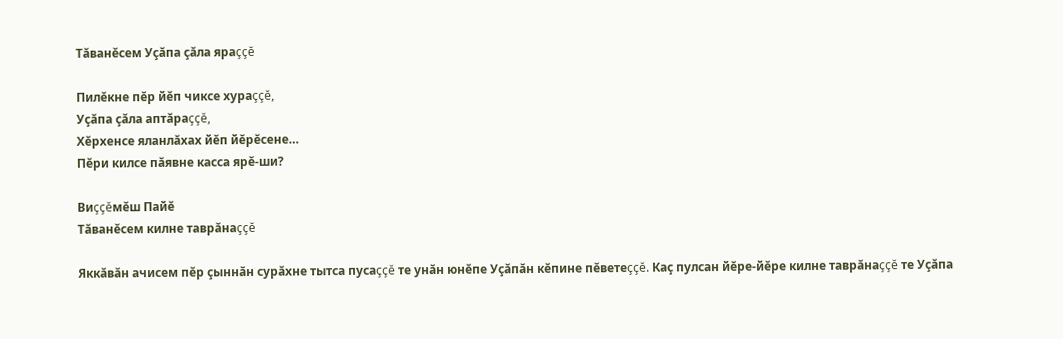Тăванĕсем Уçăпа çăла яраççĕ

Пилĕкне пĕр йĕп чиксе хураççĕ,
Уçăпа çăла аптăраççĕ,
Хĕрхенсе яланлăхах йĕп йĕрĕсене…
Пĕри килсе пăявне касса ярĕ-ши?

Виççĕмĕш Пайĕ
Тăванĕсем килне таврăнаççĕ

Яккăвăн ачисем пĕр çыннăн сурăхне тытса пусаççĕ те унăн юнĕпе Уçăпăн кĕпине пĕветеççĕ. Каç пулсан йĕре-йĕре килне таврăнаççĕ те Уçăпа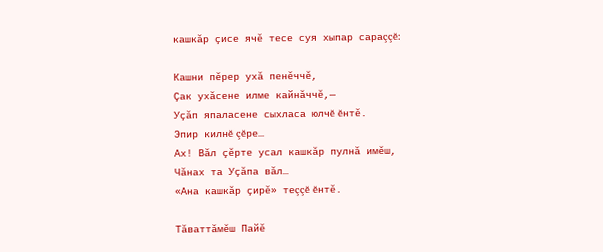кашкăр çисе ячĕ тесе суя хыпар сараççĕ:

Кашни пĕрер ухă пенĕччĕ,
Çак ухăсене илме кайнăччĕ,—
Уçăп япаласене сыхласа юлчĕ ĕнтĕ.
Эпир килнĕ çĕре…
Ах! Вăл çĕрте усал кашкăр пулнă имĕш,
Чăнах та Уçăпа вăл…
«Ана кашкăр çирĕ» теççĕ ĕнтĕ.

Тăваттăмĕш Пайĕ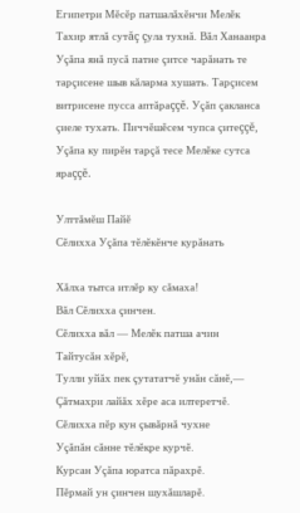Египетри Мĕсĕр патшалăхĕнчи Мелĕк Тахир ятлă сутăç çула тухнă. Вăл Ханаанра Уçăпа янă пусă патне çитсе чарăнать те тарçисене шыв кăларма хушать. Тарçисем витрисене пусса аптăраççĕ. Уçăп çакланса çиеле тухать. Пиччĕшĕсем чупса çитеççĕ, Уçăпа ку пирĕн тарçă тесе Мелĕке сутса яраççĕ.

Улттăмĕш Пайĕ
Сĕлихха Уçăпа тĕлĕкĕнче курăнать

Хăлха тытса итлĕр ку сăмаха!
Вăл Сĕлихха çинчен.
Сĕлихха вăл — Мелĕк патша ачин Тайтусăн хĕрĕ,
Тулли уйăх пек çутататчĕ унăн сăнĕ,—
Çăтмахри лайăх хĕре аса илтеретчĕ.
Сĕлихха пĕр кун çывăрнă чухне
Уçăпăн сăнне тĕлĕкре курчĕ.
Курсан Уçăпа юратса пăрахрĕ.
Пĕрмай ун çинчен шухăшларĕ.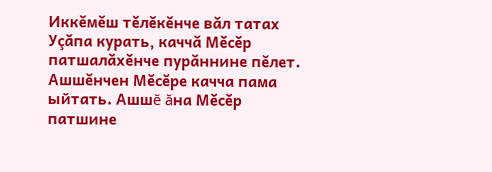Иккĕмĕш тĕлĕкĕнче вăл татах Уçăпа курать, каччă Мĕсĕр патшалăхĕнче пурăннине пĕлет. Ашшĕнчен Мĕсĕре качча пама ыйтать. Ашшĕ ăна Мĕсĕр патшине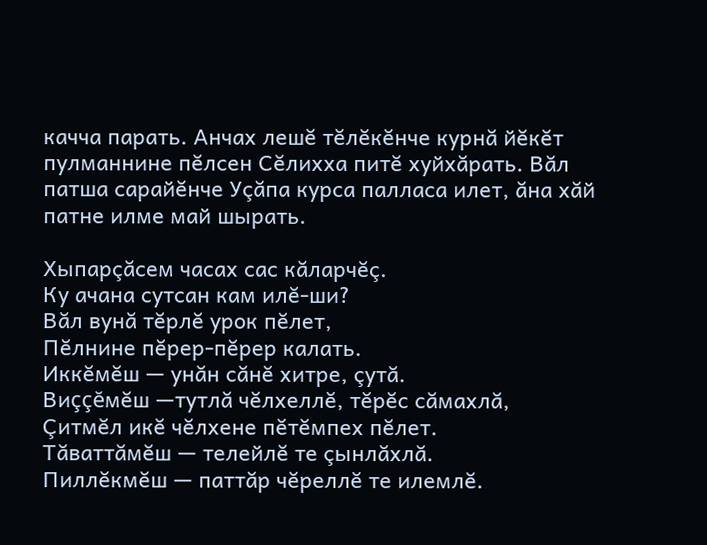качча парать. Анчах лешĕ тĕлĕкĕнче курнă йĕкĕт пулманнине пĕлсен Сĕлихха питĕ хуйхăрать. Вăл патша сарайĕнче Уçăпа курса палласа илет, ăна хăй патне илме май шырать.

Хыпарçăсем часах сас кăларчĕç.
Ку ачана сутсан кам илĕ-ши?
Вăл вунă тĕрлĕ урок пĕлет,
Пĕлнине пĕрер-пĕрер калать.
Иккĕмĕш — унăн сăнĕ хитре, çутă.
Виççĕмĕш —тутлă чĕлхеллĕ, тĕрĕс сăмахлă,
Çитмĕл икĕ чĕлхене пĕтĕмпех пĕлет.
Тăваттăмĕш — телейлĕ те çынлăхлă.
Пиллĕкмĕш — паттăр чĕреллĕ те илемлĕ.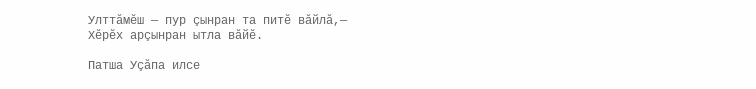Улттăмĕш — пур çынран та питĕ вăйлă,—
Хĕрĕх арçынран ытла вăйĕ.

Патша Уçăпа илсе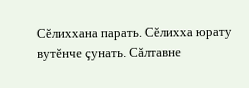Сĕлиххана парать. Сĕлихха юрату вутĕнче çунать. Сăлтавне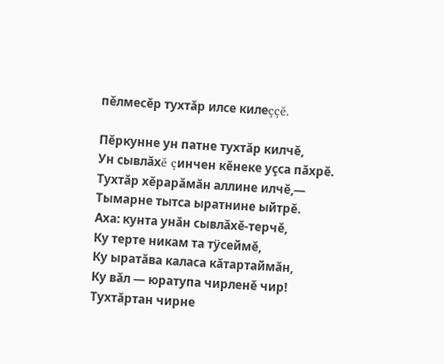пĕлмесĕр тухтăр илсе килеççĕ.

Пĕркунне ун патне тухтăр килчĕ,
Ун сывлăхĕ çинчен кĕнеке уçса пăхрĕ.
Тухтăр хĕрарăмăн аллине илчĕ,—
Тымарне тытса ыратнине ыйтрĕ.
Аха: кунта унăн сывлăхĕ-терчĕ,
Ку терте никам та тÿсеймĕ,
Ку ыратăва каласа кăтартаймăн,
Ку вăл — юратупа чирленĕ чир!
Тухтăртан чирне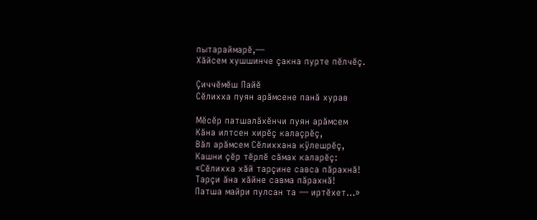пытараймарĕ,—
Хăйсем хушшинче çакна пурте пĕлчĕç.

Çиччĕмĕш Пайĕ
Сĕлихха пуян арăмсене панă хурав

Мĕсĕр патшалăхĕнчи пуян арăмсем
Кăна илтсен хирĕç калаçрĕç,
Вăл арăмсем Сĕлиххана кÿлешрĕç,
Кашни çĕр тĕрлĕ сăмах каларĕç:
«Сĕлихха хăй тарçине савса пăрахнă!
Тарçи ăна хăйне савма пăрахнă!
Патша майри пулсан та — иртĕхет…»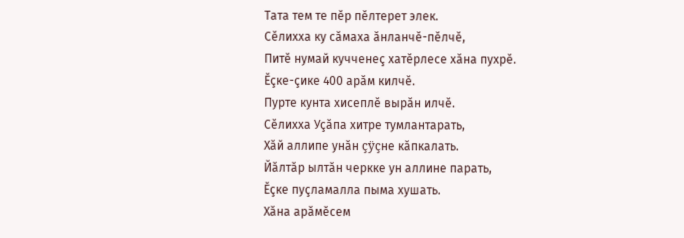Тата тем те пĕр пĕлтерет элек.
Сĕлихха ку сăмаха ăнланчĕ-пĕлчĕ,
Питĕ нумай кучченеç хатĕрлесе хăна пухрĕ.
Ĕçке-çике 400 арăм килчĕ.
Пурте кунта хисеплĕ вырăн илчĕ.
Сĕлихха Уçăпа хитре тумлантарать,
Хăй аллипе унăн çÿçне кăпкалать.
Йăлтăр ылтăн черкке ун аллине парать,
Ĕçке пуçламалла пыма хушать.
Хăна арăмĕсем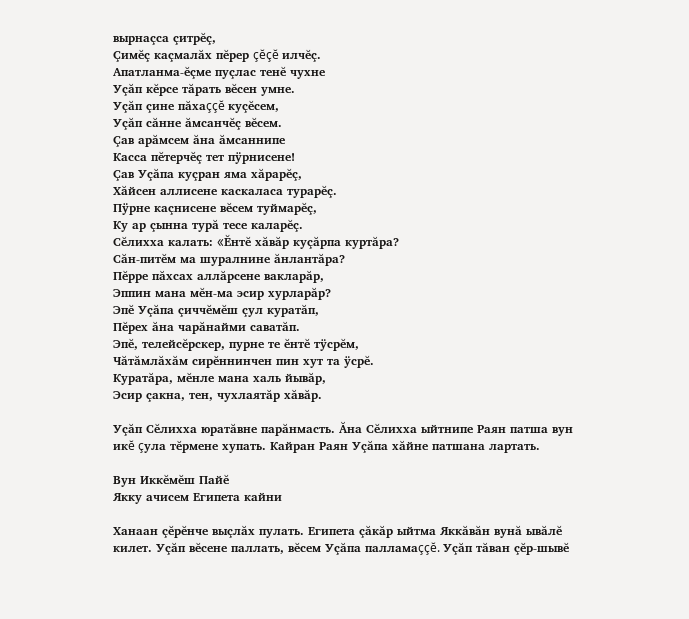вырнаçса çитрĕç,
Çимĕç каçмалăх пĕрер çĕçĕ илчĕç.
Апатланма-ĕçме пуçлас тенĕ чухне
Уçăп кĕрсе тăрать вĕсен умне.
Уçăп çине пăхаççĕ куçĕсем,
Уçăп сăнне ăмсанчĕç вĕсем.
Çав арăмсем ăна ăмсаннипе
Касса пĕтерчĕç тет пÿрнисене!
Çав Уçăпа куçран яма хăрарĕç,
Хăйсен аллисене каскаласа турарĕç.
Пÿрне каçнисене вĕсем туймарĕç,
Ку ар çынна турă тесе каларĕç.
Сĕлихха калать: «Ĕнтĕ хăвăр куçăрпа куртăра?
Сăн-питĕм ма шуралнине ăнлантăра?
Пĕрре пăхсах аллăрсене вакларăр,
Эппин мана мĕн-ма эсир хурларăр?
Эпĕ Уçăпа çиччĕмĕш çул куратăп,
Пĕрех ăна чарăнайми саватăп.
Эпĕ, телейсĕрскер, пурне те ĕнтĕ тÿсрĕм,
Чăтăмлăхăм сирĕннинчен пин хут та ÿсрĕ.
Куратăра, мĕнле мана халь йывăр,
Эсир çакна, тен, чухлаятăр хăвăр.

Уçăп Сĕлихха юратăвне парăнмасть. Ăна Сĕлихха ыйтнипе Раян патша вун икĕ çула тĕрмене хупать. Кайран Раян Уçăпа хăйне патшана лартать.

Вун Иккĕмĕш Пайĕ
Якку ачисем Египета кайни

Ханаан çĕрĕнче выçлăх пулать. Египета çăкăр ыйтма Яккăвăн вунă ывăлĕ килет. Уçăп вĕсене паллать, вĕсем Уçăпа палламаççĕ. Уçăп тăван çĕр-шывĕ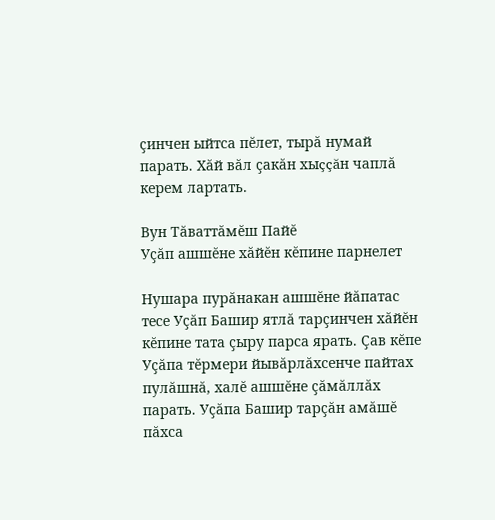çинчен ыйтса пĕлет, тырă нумай парать. Хăй вăл çакăн хыççăн чаплă керем лартать.

Вун Тăваттăмĕш Пайĕ
Уçăп ашшĕне хăйĕн кĕпине парнелет

Нушара пурăнакан ашшĕне йăпатас тесе Уçăп Башир ятлă тарçинчен хăйĕн кĕпине тата çыру парса ярать. Çав кĕпе Уçăпа тĕрмери йывăрлăхсенче пайтах пулăшнă, халĕ ашшĕне çăмăллăх парать. Уçăпа Башир тарçăн амăшĕ пăхса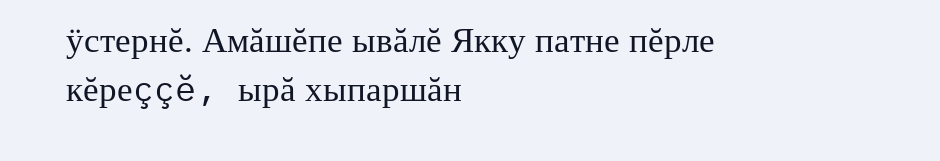ÿстернĕ. Амăшĕпе ывăлĕ Якку патне пĕрле кĕреççĕ, ырă хыпаршăн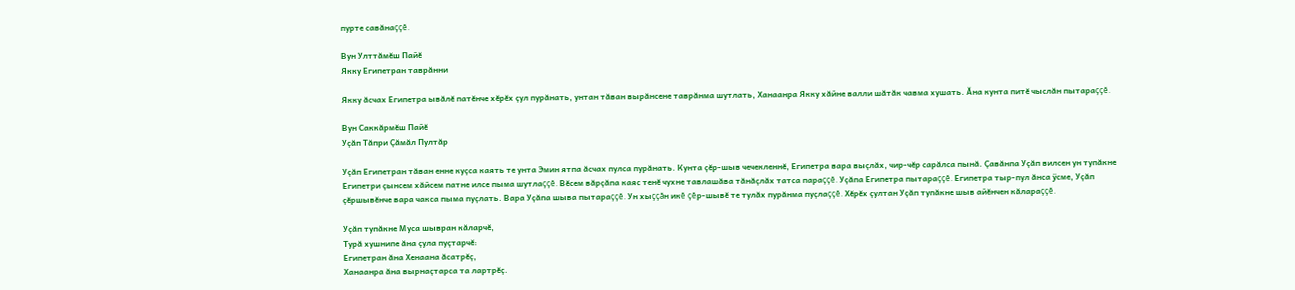пурте савăнаççĕ.

Вун Улттăмĕш Пайĕ
Якку Египетран таврăнни

Якку ăсчах Египетра ывăлĕ патĕнче хĕрĕх çул пурăнать, унтан тăван вырăнсене таврăнма шутлать, Ханаанра Якку хăйне валли шăтăк чавма хушать. Ăна кунта питĕ чыслăн пытараççĕ.

Вун Саккăрмĕш Пайĕ
Уçăп Тăпри Çăмăл Пултăр

Уçăп Египетран тăван енне куçса каять те унта Эмин ятпа ăсчах пулса пурăнать. Кунта çĕр-шыв чечекленнĕ, Египетра вара выçлăх, чир-чĕр сарăлса пынă. Çавăнпа Уçăп вилсен ун тупăкне Египетри çынсем хăйсем патне илсе пыма шутлаççĕ. Вĕсем вăрçăпа каяс тенĕ чухне тавлашăва тăнăçлăх татса параççĕ. Уçăпа Египетра пытараççĕ. Египетра тыр-пул ăнса ÿсме, Уçăп çĕршывĕнче вара чакса пыма пуçлать. Вара Уçăпа шыва пытараççĕ. Ун хыççăн икĕ çĕр-шывĕ те тулăх пурăнма пуçлаççĕ. Хĕрĕх çултан Уçăп тупăкне шыв айĕнчен кăлараççĕ.

Уçăп тупăкне Муса шывран кăларчĕ,
Турă хушнипе ăна çула пуçтарчĕ:
Египетран ăна Хенаана ăсатрĕç,
Ханаанра ăна вырнаçтарса та лартрĕç.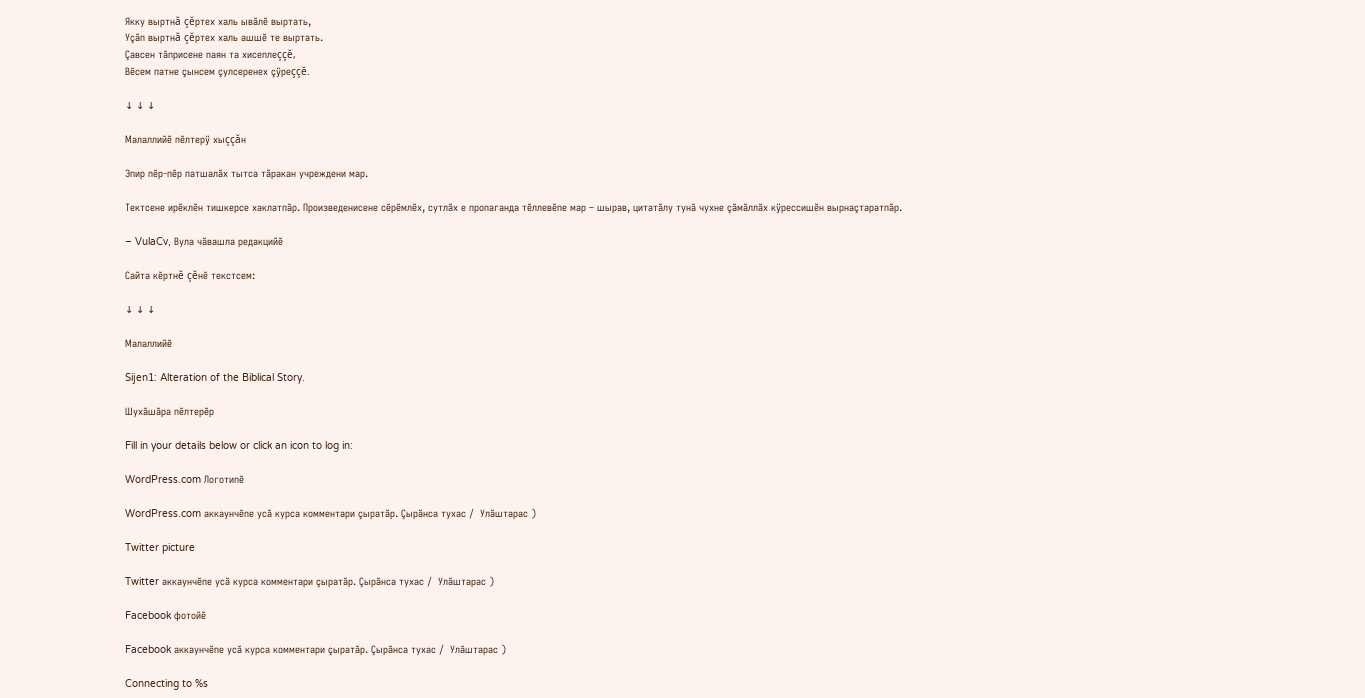Якку выртнă çĕртех халь ывăлĕ выртать,
Уçăп выртнă çĕртех халь ашшĕ те выртать.
Çавсен тăприсене паян та хисеплеççĕ,
Вĕсем патне çынсем çулсеренех çÿреççĕ.

↓ ↓ ↓

Малаллийĕ пĕлтерÿ хыççăн

Эпир пĕр-пĕр патшалăх тытса тăракан учреждени мар.

Тектсене ирĕклĕн тишкерсе хаклатпăр. Произведенисене сĕрĕмлĕх, сутлăх е пропаганда тĕллевĕпе мар – шырав, цитатăлу тунă чухне çăмăллăх кÿрессишĕн вырнаçтаратпăр.

– VulaCv, Вула чăвашла редакцийĕ

Сайта кĕртнĕ çĕнĕ текстсем:

↓ ↓ ↓

Малаллийĕ

Sijen1: Alteration of the Biblical Story.

Шухăшăра пĕлтерĕр

Fill in your details below or click an icon to log in:

WordPress.com Логотипĕ

WordPress.com аккаунчĕпе усă курса комментари çыратăр. Çырăнса тухас /  Улăштарас )

Twitter picture

Twitter аккаунчĕпе усă курса комментари çыратăр. Çырăнса тухас /  Улăштарас )

Facebook фотойĕ

Facebook аккаунчĕпе усă курса комментари çыратăр. Çырăнса тухас /  Улăштарас )

Connecting to %s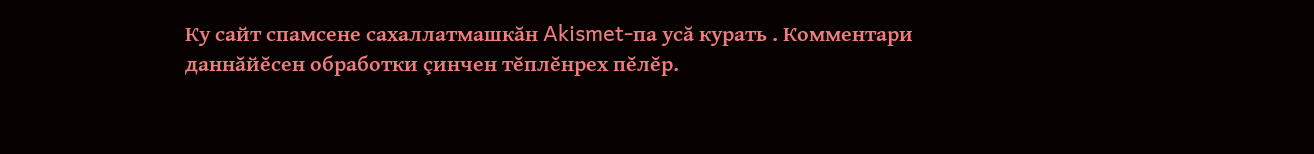Ку сайт спамсене сахаллатмашкăн Akismet-па усă курать . Комментари даннăйĕсен обработки çинчен тĕплĕнрех пĕлĕр.